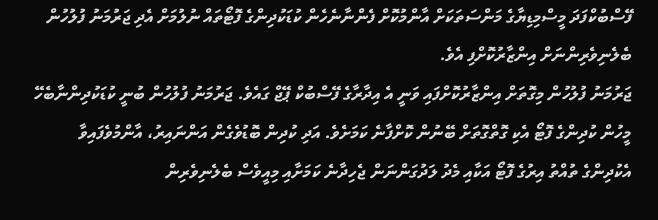ފޭސްބުކްފަދަ މީސްމިޑިޔާގެ މަންސަތަކަށް އާންމުކޮށް ފެންނާނެހެން ކުޑަކުދިންގެ ފޮޓޯތައް ނުލުމަށް އެދި ޖަރުމަނު ފުލުހުން ބެލެނިވެރިންނަށް އިންޒާރުކޮށްފި އެވެ.
ޖަރުމަނު ފުލުހުން މިގޮތަށް އިންޒާރުކޮށްފައި ވަނީ އެ އިދާރާގެ ފޭސްބުކް ޕޭޖް ގައެވެ. ޖަރުމަނު ފުލުހުން ބުނީ ކުޑަކުދިންނާބެހޭ މީހުން ކުދިންގެ ފޮޓޯ އެކި ގޮތްގޮތަށް ބޭނުން ކޮށްފާނެ ކަމަށެވެ. އަދި ކުދިން ބޮޑުވެގެން އަންނައިރު، އާންމުވެފައިވާ އެކުދިންގެ ތުއްތު އިރުގެ ފޮޓޯ އަކާއި މެދު ލަދުގަންނަން ޖެހިދާނެ ކަމަށާއި މިއީވެސް ބެލެނިވެރިން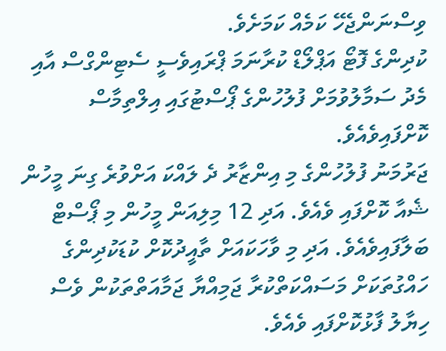ވިސްނަންޖެހޭ ކަމެއް ކަމަށެވެ.
ކުދިންގެ ފޮޓޯ އަޕްލޯޑް ކުރާނަމަ ޕްރައިވެސީ ސެޓިންގްސް އާއި މެދު ސަމާލުވުމަށް ފުލުހުންގެ ޕޯސްޓުގައި އިލްތިމާސް ކޮށްފައިވެއެވެ.
ޖަރުމަނު ފުލުހުންގެ މި އިންޒާރު ދެ ލައްކަ އަށްވުރެ ގިނަ މީހުން ޝެއާ ކޮށްފައި ވެއެވެ. އަދި 12 މިލިއަން މީހުން މި ޕޯސްޓް ބަލާފައިވެއެވެ. އަދި މި ވާހަކައަށް ތާއީދުކޮށް ކުޑަކުދިންގެ ހައްގުތަކަށް މަސައްކަތްކުރާ ޖަމިއްޔާ ޖަމާއަތްތަކުން ވެސް ހިޔާލު ފާޅުކޮށްފައި ވެއެވެ.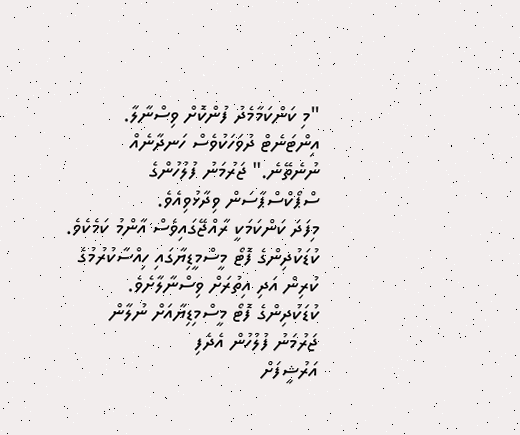"މި ކަންކަމާމެދު ފުންކޮށް ވިސްނާލާ. އިންޓަނެޓް ދުވަހަކުވެސް ހަނދާނެއް ނުނެތޭނެ." ޖަރުމަނު ފުލުހުންގެ ސްޕޯކްސްޕާސަން ވިދާޅުވިއެވެ.
މިފަދަ ކަންކަމަކީ ރާއްޖޭގައިވެސް އާންމު ކަމެކެވެ. ކުޑަކުދިންގެ ފޮޓޯ މީސްމީޑިޔާގައި ހިއްސާކުރުމުގެ ކުރިން އަދި އިތުރަށް ވިސްނާލާށެވެ.
ކުޑަކުދިންގެ ފޮޓޯ މީސްމިޑިޔާއަށް ނުލާން ޖަރުމަނު ފުލުހުން އެދެފި
އަރުޝީފަށް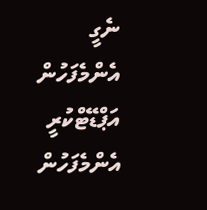ނެގީ
އެންމެފަހުން އަޕްޑޭޓްކުރީ
އެންމެފަހުން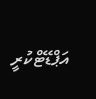އަޕްޑޭޓްކުރީ